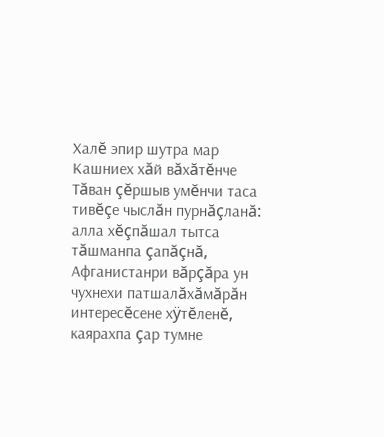Халĕ эпир шутра мар
Кашниех хăй вăхăтĕнче Тăван çĕршыв умĕнчи таса тивĕçе чыслăн пурнăçланă: алла хĕçпăшал тытса тăшманпа çапăçнă, Афганистанри вăрçăра ун чухнехи патшалăхăмăрăн интересĕсене хÿтĕленĕ, каярахпа çар тумне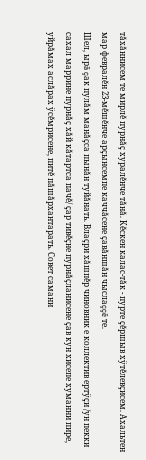тăхăннисем те мирлĕ пурнăç хуралĕнче тăнă. Кĕскен калас-тăк - пурте çĕршыв хÿтĕлевçисем. Ахальтен мар февралĕн 23-мĕшĕнче арçынсемпе каччăсене çавăншăн чыслаççĕ те.
Шел, ырă çак пулăм манăçса пынăн туйăнать. Влаçри хăшпĕр чиновник е коллектив ертÿçи /ун пекки сахал маррине пурнăç хăй кăтартса пачĕ/ çар тивĕçне пурнăçланисене çав кун хисепе хуманни пире, уйрăмах аслăрах ÿсĕмрисене, питĕ пăшăрхантарать. Совет самани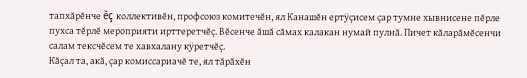тапхăрĕнче ĕç коллективĕн, профсоюз комитечĕн, ял Канашĕн ертÿçисем çар тумне хывнисене пĕрле пухса тĕрлĕ мероприяти ирттеретчĕç. Вĕсенче ăшă сăмах калакан нумай пулнă. Пичет кăларăмĕсенчи салам тексчĕсем те хавхалану кÿретчĕç.
Кăçал та, акă, çар комиссариачĕ те, ял тăрăхĕн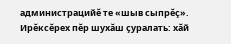администрацийĕ те «шыв сыпрĕç». Ирĕксĕрех пĕр шухăш çуралать: хăй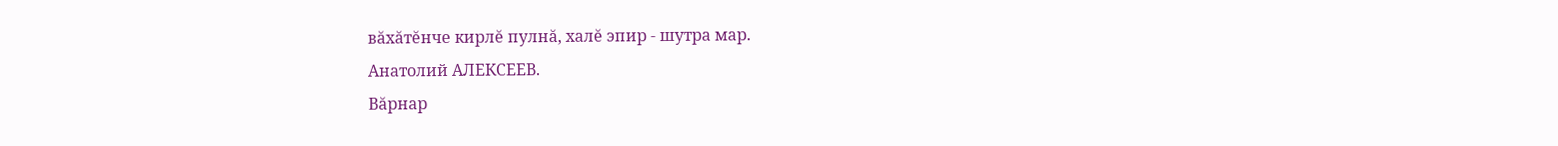вăхăтĕнче кирлĕ пулнă, халĕ эпир - шутра мар.
Анатолий АЛЕКСЕЕВ.
Вăрнар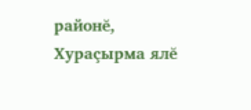районĕ,
Хураçырма ялĕ